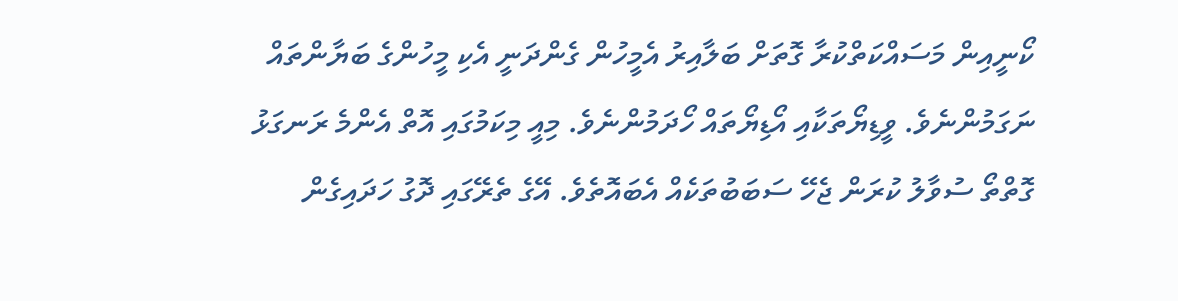ކޯނީއިން މަސައްކަތްކުރާ ގޮތަށް ބަލާއިރު އެމީހުން ގެންދަނީ އެކި މީހުންގެ ބަޔާންތައް ނަގަމުންނެވެ. ވީޑިޔޯތަކާއި އޯޑިޔޯތައް ހޯދަމުންނެވެ. މިއީ މިކަމުގައި އޮތް އެންމެ ރަނގަޅު ގޮތްތޯ ސުވާލު ކުރަން ޖެހޭ ސަބަބުތަކެއް އެބައޮތެވެ. އޭގެ ތެރޭގައި ދޮގު ހަދައިގެން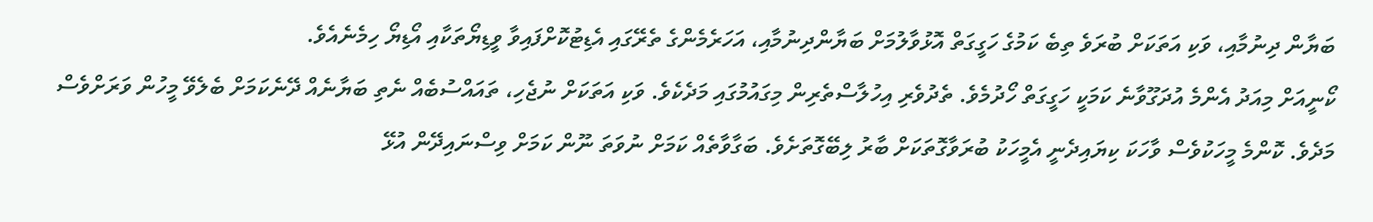ބަޔާން ދިނުމާއި، ވަކި އަތަކަށް ބުރަވެ ތިބެ ކަމުގެ ހަގީގަތް އޮޅުވާލުމަށް ބަޔާންދިނުމާއި، އަހަރެމެންގެ ތެރޭގައި އެޑިޓުކޮށްފައިވާ ވީޑިޔޯތަކާއި އޯޑިޔޯ ހިމެނެއެވެ.
ކޯނީއަށް މިއަދު އެންމެ އުދަގޫވާނެ ކަމަކީ ހަގީގަތް ހޯދުމެވެ. ތެދުވެރި އިހުލާސްތެރިން މިގައުމުގައި މަދެކެވެ. ވަކި އަތަކަށް ނުޖެހި، ތައައްސުބެއް ނެތި ބަޔާނެއް ދޭނެކަމަށް ބެލެވޭ މީހުން ވަރަށްވެސް މަދެވެ. ކޮންމެ މީހަކުވެސް ވާހަކަ ކިޔައިދެނީ އެމީހަކު ބުރަވާގޮތަކަށް ބާރު ލިބޭގޮތަށެވެ. ބަގާވާތެއް ކަމަށް ނުވަތަ ނޫން ކަމަށް ވިސްނައިދޭން އުޅޭ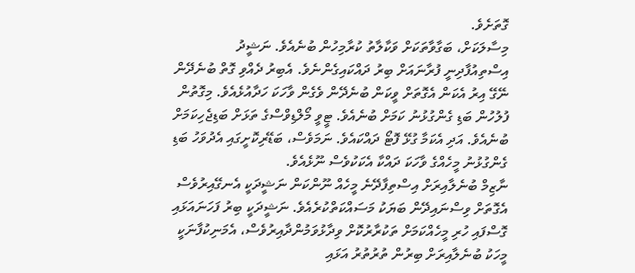ގޮތަށެވެ.
މިސާލަކަށް، ބަގާވާތަކަށް ވަކާލާތު ކުރާމިހުން ބުނެއެވެ. ނަޝީދު އިސްތިއުފާދިނީ ފުރާނައަށް ބިރު ދައްކައިގެންނެވެ. އެބިރު ދެއްވި ގޮތް ބުނެދޭން ނޭގޭ އިރު އެކަން އެގޮތަށް ވީކަން ބުނެދޭން ވެގެން ވާހަކަ ހަދާއުޅެއެވެ. މިގޮތުން ފުލުހުން ބަޑި ގެންގުޅުނު ކަމަށް ބުނެއެވެ. ޓީވީ މޯލްޑިވްސްގެ ތަޅަށް ބަޑިޖެހިކަމަށް ބުނެއެވެ. އަދި އެކަމާ ގުޅޭ ފޮޓޯ ދައްކައެވެ. ނަމަވެސް، ބަޑޭރިކޮށީގައި އެދުވަހު ބަޑި ގެންގުޅުނު މީހެއްގެ ވާހަކަ ދައްކާ އެކަކުވެސް ނޫޅެއެވެ.
ނާޒިމް ބުނެލާއިރަށް އިސްތިފާދޭނެ މީހެއް ނޫންކަން ނަޝީދަކީ އެނގޭއިރުވެސް އެގޮތަށް ވިސްނައިދޭން ބަޔަކު މަސައްކަތްކުރެއެވެ. ނަޝީދަކީ ބިރު ފަހަނައަޅައި ގޮސްފައި ހުރި މީހެއްކަމަށް ތަކުރާރުކޮށް ވިދާޅުވަމުންދާއިރުވެސް، އެމަނިކުފާނަކީ މީހަކު ބުނެލާއިރަށް ބިރުން ތުރުތުރު އަޅައި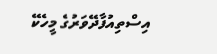އިސްތިއުފާދޭވަރުގެ މީހެކޭ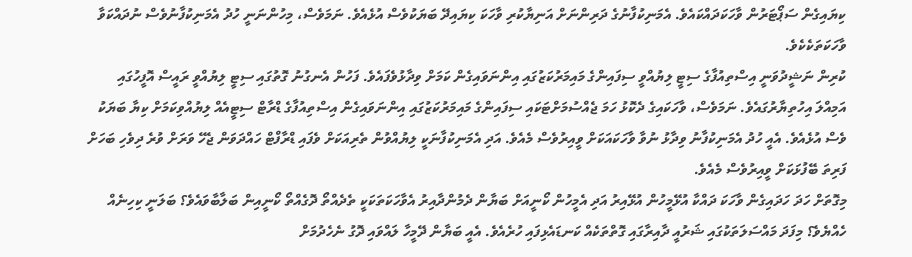ކިޔައިގެން ސަޕޯޓަރުން ވާހަކަދައްކައެވެ. އެމަނިކުފާނުގެ ދަރިންނަށް އަނިޔާކުރި ވާހަކަ ކިޔައިދޭ ބަޔަކުވެސް އުޅެއެވެ. ނަމަވެސް، މިހުންނަނީ ހުދު އެމަނިކުފާނުވެސް ނުދައްކަވާ ވާހަކަތަކެކެވެ.
ކުރިން ނަޝީދުވަނީ އިސްތިއުފާގެ ސިޓީ ލިޔުއްވީ ސިފައިންގެ މައިމަރުކަޒުގައި އިންނަވައިގެން ކަމަށް ވިދާޅުވެފައެވެ. ފަހުން އެނގުނު ގޮތުގައި ސިޓީ ލިޔުއްވީ ރައީސް އޮފީހުގައި އަމިއްލަ އިހުތިޔާރުގައެވެ. ނަމަވެސް، ވާހަކައިގެ ދެކޮޅު ހަމަ ޖެއްސުމަށްޓަކައި ސިފައިންގެ މައިމަރުކަޒުގައި އިންނަވައިގެން އިސްތިއުފާގެ ޑްރާޓް ސިޓީއެއް ލިޔުއްވިކަމަށް ކިޔާ ބަޔަކު ވެސް އުޅެއެވެ. އެއީ ހުދު އެމަނިކުފާނު ވިދާޅު ނުވާ ވާހަކައަކަށް ވީއިރުވެސް މެއެވެ. އަދި އެމަނިކުފާނަކީ ލިޔުއްވުން ތެރިއަކަށް ވެފައި ޑްރާފްޓް ހައްދަވަން ޖެހޭ ވަރަށް ވުރެ ދިވެހި ބަހަށް ފަރިތަ ބޭފުޅަކަށް ވީއިރުވެސް މެއެވެ.
މިގޮތަށް ހަދަ ހަދައިގެން ވާހަކަ ދައްކާ އުޅޭމީހުން އުޅޭއިރު އަދި އެމީހުން ކޯނީއަށް ބަޔާން ދެމުންދާއިރު އެވާހަކަތަކަކީ ތެދެއްތޯ ދޮގެއްތޯ ކޯނީއިން ބަލާބާވައެވެ؟ ބަލަނީ ކިހިނެއް ހެއްޔެވެ؟ މިފަދަ މައްސަލަތަކުގައި ޝަރުއީ ދާއިރާގައި ގޮތްތަކެއް ކަނޑައެޅިފައި ހުރެއެވެ. އެއީ ބަޔާން ދޭމީހާ ލައްވައި ދޮގު ނެހެދުމަށް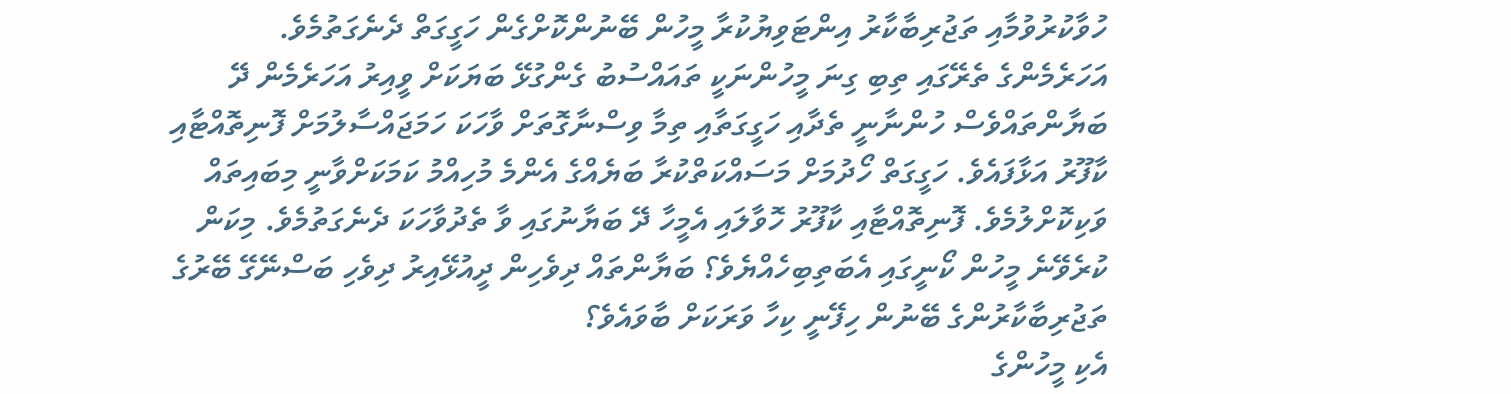ހުވާކުރުވުމާއި ތަޖުރިބާކާރު އިންޓަވިޔުކުރާ މީހުން ބޭނުންކޮށްގެން ހަގީގަތް ދެނެގަތުމެވެ.
އަހަރެމެންގެ ތެރޭގައި ތިބި ގިނަ މީހުންނަކީ ތައައްސުބު ގެންގުޅޭ ބަޔަކަށް ވީއިރު އަހަރެމެން ދޭ ބަޔާންތައްވެސް ހުންނާނީ ތެދާއި ހަގީގަތާއި ތިމާ ވިސްނާގޮތަށް ވާހަކަ ހަމަޖައްސާލުމަށް ފޮނިތޮއްޓާއި ކާފޫރު އަޅާފައެވެ. ހަގީގަތް ހޯދުމަށް މަސައްކަތްކުރާ ބަޔެއްގެ އެންމެ މުހިއްމު ކަމަކަށްވާނީ މިބައިތައް ވަކިކޮށްލުމެވެ. ފޮނިތޮއްޓާއި ކާފޫރު ހޮވާލައި އެމީހާ ދޭ ބަޔާނުގައި ވާ ތެދުވާހަކަ ދެނެގަތުމެވެ. މިކަން ކުރެވޭނެ މީހުން ކޯނީގައި އެބަތިބިހެއްޔެވެ؟ ބަޔާންތައް ދިވެހިން ދީއުޅޭއިރު ދިވެހި ބަސްނޭގޭ ބޭރުގެ ތަޖުރިބާކާރުންގެ ބޭނުން ހިފޭނީ ކިހާ ވަރަކަށް ބާވައެވެ؟
އެކި މީހުންގެ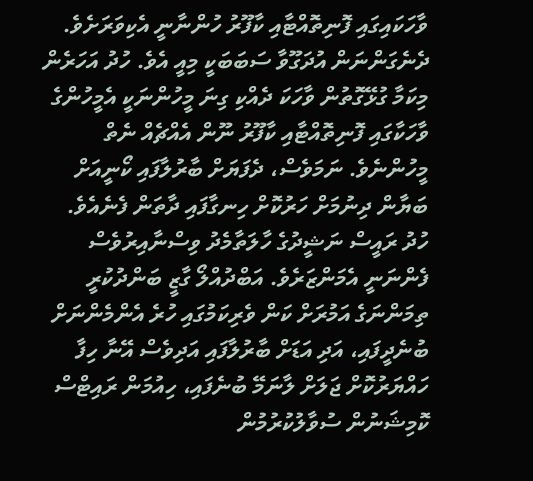ވާހަކައިގައި ފޮނިތޮއްޓާއި ކާފޫރު ހުންނާނީ އެކިވަރަށެވެ. ދެނެގަންނަން އުދަގޫވާ ސަބަބަކީ މިއީ އެވެ. ހުދު އަހަރެން މިކަމާ ގުޅޭގޮތުން ވާހަކަ ދެއްކި ގިނަ މީހުންނަކީ އެމީހުންގެ ވާހަކާގައި ފޮނިތޮއްޓާއި ކާފޫރު ނޫން އެއްޗެއް ނެތް މީހުންނެވެ. ނަމަވެސް، ދެފަޔަށް ބާރުލާފައި ކޯނީއަށް ބަޔާން ދިނުމަށް ހަރުކޮށް ހިނގާފައި ދާތަން ފެނެއެވެ.
ހުދު ރައީސް ނަޝީދުގެ ހާލަތާމެދު ވިސްނާއިރުވެސް ފެންނަނީ އެމަންޒަރެވެ. އަބްދުއްލޯ ގާޒީ ބަންދުކުރީ ތިމަންނަގެ އަމުރަށް ކަން ވެރިކަމުގައި ހުރެ އެންމެންނަށް ބުނެދީފައި، އަދި އަޑަށް ބާރުލާފައި އަދިވެސް އޭނާ ހިފާ ހައްޔަރުކޮށް ޖަލަށް ލާނަމޭ ބުނެފައި، ހިއުމަން ރައިޓްސް ކޮމިޝަނުން ސުވާލުކުރުމުން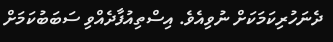ދެނަހުރިކަމަކަށް ނުވިއެވެ. އިސްތިއުފާދެއްވި ސަބަބުކަމަށް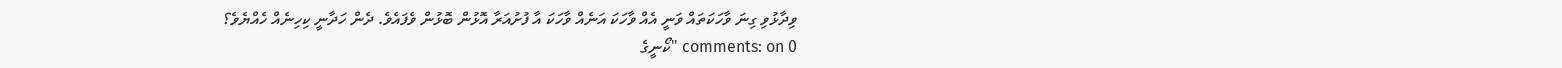ވިދާޅުވި ގިނަ ވާހަކަތައް ވަނީ އެއް ވާހަކަ އަނެއް ވާހަކަ އާ ފުށުއަރާ އޮޅުން ބޮޅުން ވެފައެވެ. ދެން ހަދާނީ ކިހިނެއް ހެއްޔެވެ؟
0 comments: on "ކޯނީގެ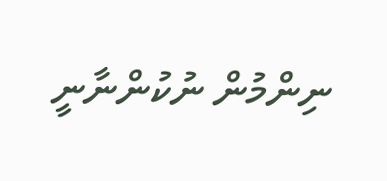ނިންމުން ނުކުންނާނީ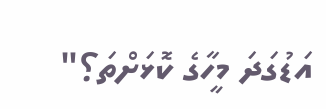އަޑުގަދަ މީހާގެ ކޮޅަށްތަ؟"